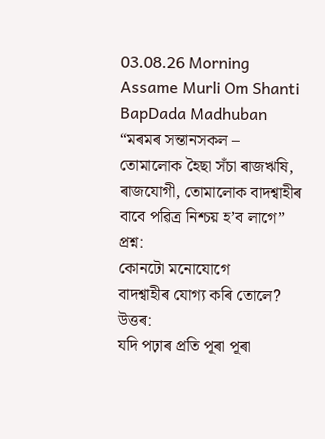03.08.26 Morning Assame Murli Om Shanti BapDada Madhuban
“মৰমৰ সন্তানসকল –
তোমালোক হৈছা সঁচা ৰাজঋষি, ৰাজযোগী, তোমালোক বাদশ্বাহীৰ বাবে পৱিত্ৰ নিশ্চয় হ’ব লাগে”
প্ৰশ্ন:
কোনটো মনোযোগে
বাদশ্বাহীৰ যোগ্য কৰি তোলে?
উত্তৰ:
যদি পঢ়াৰ প্ৰতি পূৰা পূৰা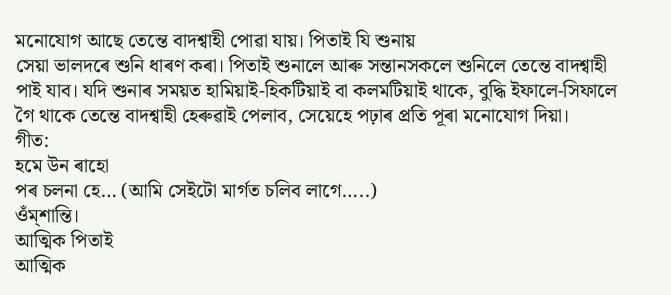মনোযোগ আছে তেন্তে বাদশ্বাহী পোৱা যায়। পিতাই যি শুনায়
সেয়া ভালদৰে শুনি ধাৰণ কৰা। পিতাই শুনালে আৰু সন্তানসকলে শুনিলে তেন্তে বাদশ্বাহী
পাই যাব। যদি শুনাৰ সময়ত হামিয়াই-হিকটিয়াই বা কলমটিয়াই থাকে, বুদ্ধি ইফালে-সিফালে
গৈ থাকে তেন্তে বাদশ্বাহী হেৰুৱাই পেলাব, সেয়েহে পঢ়াৰ প্ৰতি পূৰা মনোযোগ দিয়া।
গীত:
হমে উন ৰাহো
পৰ চলনা হে… (আমি সেইটো মাৰ্গত চলিব লাগে…..)
ওঁম্শান্তি।
আত্মিক পিতাই
আত্মিক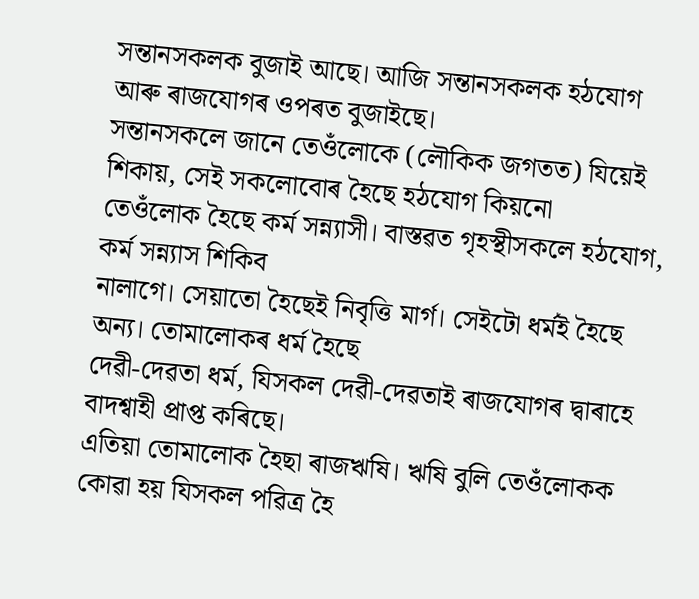সন্তানসকলক বুজাই আছে। আজি সন্তানসকলক হঠযোগ আৰু ৰাজযোগৰ ওপৰত বুজাইছে।
সন্তানসকলে জানে তেওঁলোকে (লৌকিক জগতত) যিয়েই শিকায়, সেই সকলোবোৰ হৈছে হঠযোগ কিয়নো
তেওঁলোক হৈছে কৰ্ম সন্ন্যাসী। বাস্তৱত গৃহস্থীসকলে হঠযোগ, কৰ্ম সন্ন্যাস শিকিব
নালাগে। সেয়াতো হৈছেই নিবৃত্তি মাৰ্গ। সেইটো ধৰ্মই হৈছে অন্য। তোমালোকৰ ধৰ্ম হৈছে
দেৱী-দেৱতা ধৰ্ম, যিসকল দেৱী-দেৱতাই ৰাজযোগৰ দ্বাৰাহে বাদশ্বাহী প্ৰাপ্ত কৰিছে।
এতিয়া তোমালোক হৈছা ৰাজঋষি। ঋষি বুলি তেওঁলোকক কোৱা হয় যিসকল পৱিত্ৰ হৈ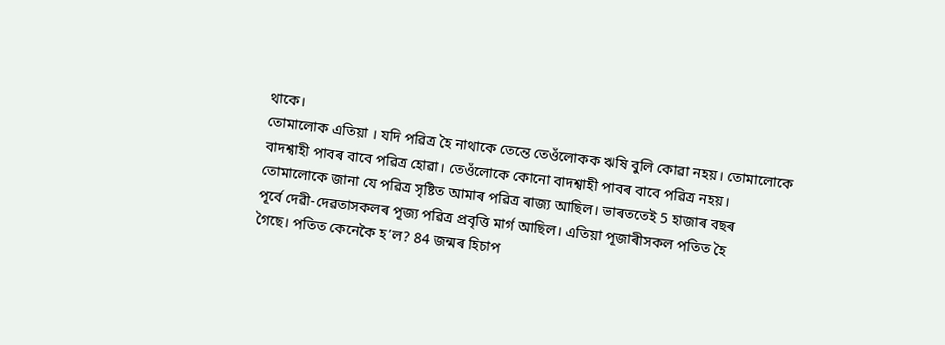থাকে।
তোমালোক এতিয়া । যদি পৱিত্ৰ হৈ নাথাকে তেন্তে তেওঁলোকক ঋষি বুলি কোৱা নহয়। তোমালোকে
বাদশ্বাহী পাবৰ বাবে পৱিত্ৰ হোৱা। তেওঁলোকে কোনো বাদশ্বাহী পাবৰ বাবে পৱিত্ৰ নহয়।
তোমালোকে জানা যে পৱিত্ৰ সৃষ্টিত আমাৰ পৱিত্ৰ ৰাজ্য আছিল। ভাৰততেই 5 হাজাৰ বছৰ
পূৰ্বে দেৱী-দেৱতাসকলৰ পূজ্য পৱিত্ৰ প্ৰবৃত্তি মাৰ্গ আছিল। এতিয়া পূজাৰীসকল পতিত হৈ
গৈছে। পতিত কেনেকৈ হ’ল? 84 জন্মৰ হিচাপ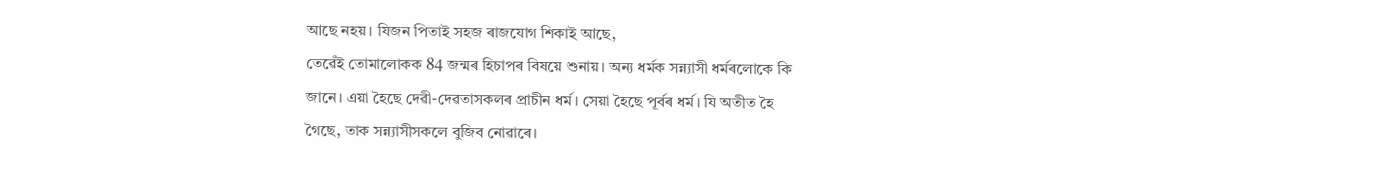আছে নহয়। যিজন পিতাই সহজ ৰাজযোগ শিকাই আছে,
তেৱেঁই তোমালোকক 84 জন্মৰ হিচাপৰ বিষয়ে শুনায়। অন্য ধৰ্মক সন্ন্যাসী ধৰ্মৰলোকে কি
জানে। এয়া হৈছে দেৱী-দেৱতাসকলৰ প্ৰাচীন ধৰ্ম। সেয়া হৈছে পূৰ্বৰ ধৰ্ম। যি অতীত হৈ
গৈছে, তাক সন্ন্যাসীসকলে বুজিব নোৱাৰে।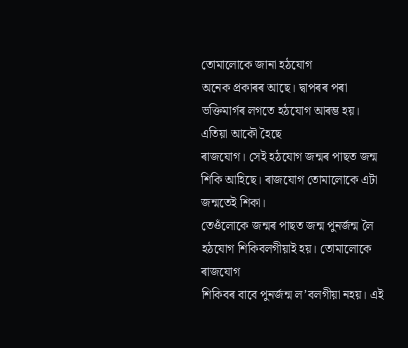তোমালোকে জানা হঠযোগ
অনেক প্ৰকাৰৰ আছে। দ্বাপৰৰ পৰা ভক্তিমাৰ্গৰ লগতে হঠযোগ আৰম্ভ হয়। এতিয়া আকৌ হৈছে
ৰাজযোগ। সেই হঠযোগ জন্মৰ পাছত জন্ম শিকি আহিছে। ৰাজযোগ তোমালোকে এটা জন্মতেই শিকা।
তেওঁলোকে জন্মৰ পাছত জন্ম পুনৰ্জন্ম লৈ হঠযোগ শিকিবলগীয়াই হয়। তোমালোকে ৰাজযোগ
শিকিবৰ বাবে পুনৰ্জন্ম ল’বলগীয়া নহয়। এই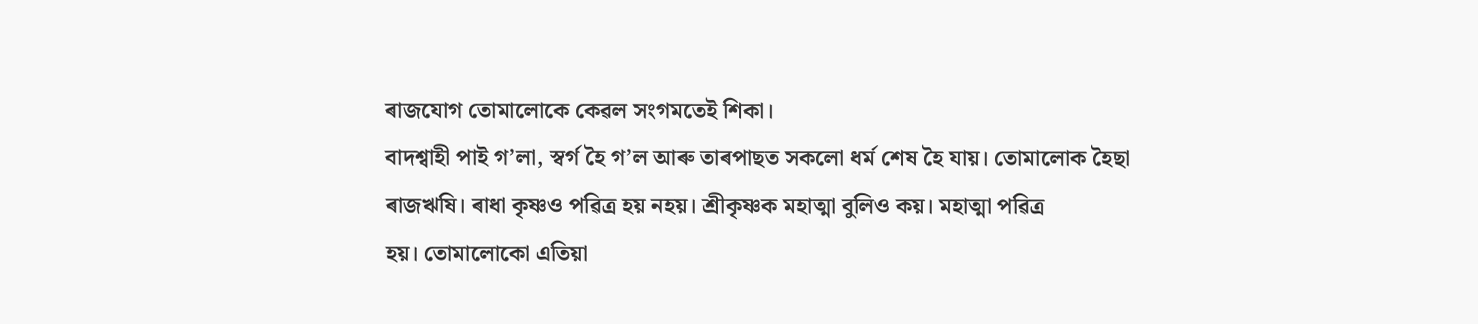ৰাজযোগ তোমালোকে কেৱল সংগমতেই শিকা।
বাদশ্বাহী পাই গ’লা, স্বৰ্গ হৈ গ’ল আৰু তাৰপাছত সকলো ধৰ্ম শেষ হৈ যায়। তোমালোক হৈছা
ৰাজঋষি। ৰাধা কৃষ্ণও পৱিত্ৰ হয় নহয়। শ্ৰীকৃষ্ণক মহাত্মা বুলিও কয়। মহাত্মা পৱিত্ৰ
হয়। তোমালোকো এতিয়া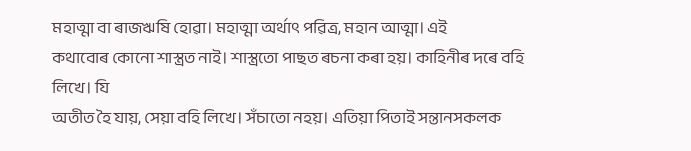মহাত্মা বা ৰাজঋষি হোৱা। মহাত্মা অৰ্থাৎ পৱিত্ৰ, মহান আত্মা। এই
কথাবোৰ কোনো শাস্ত্ৰত নাই। শাস্ত্ৰতো পাছত ৰচনা কৰা হয়। কাহিনীৰ দৰে বহি লিখে। যি
অতীত হৈ যায়, সেয়া বহি লিখে। সঁচাতো নহয়। এতিয়া পিতাই সন্তানসকলক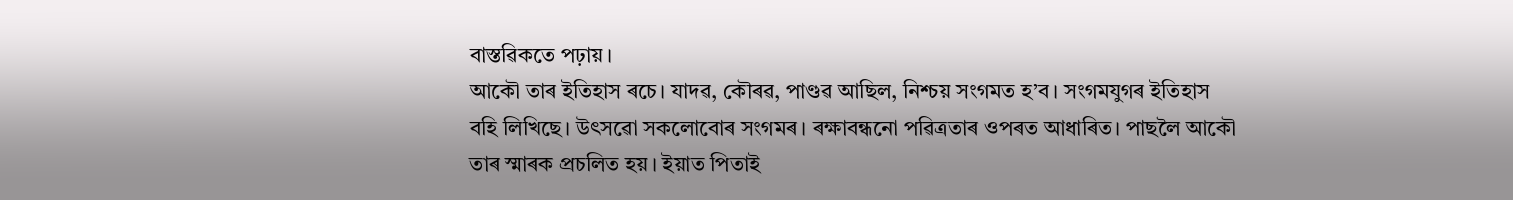বাস্তৱিকতে পঢ়ায়।
আকৌ তাৰ ইতিহাস ৰচে। যাদৱ, কৌৰৱ, পাণ্ডৱ আছিল, নিশ্চয় সংগমত হ’ব। সংগমযুগৰ ইতিহাস
বহি লিখিছে। উৎসৱো সকলোবোৰ সংগমৰ। ৰক্ষাবন্ধনো পৱিত্ৰতাৰ ওপৰত আধাৰিত। পাছলৈ আকৌ
তাৰ স্মাৰক প্ৰচলিত হয়। ইয়াত পিতাই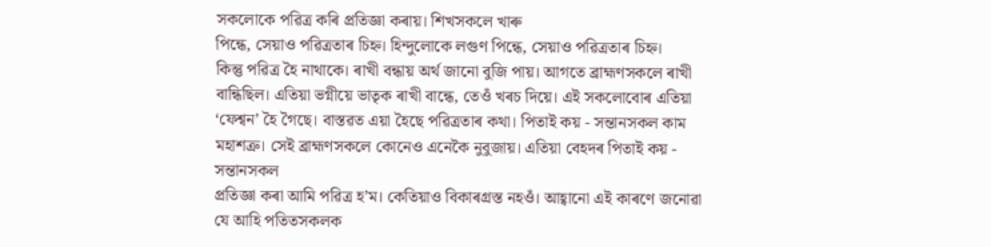সকলোকে পৱিত্ৰ কৰি প্ৰতিজ্ঞা কৰায়। শিখসকলে খাৰু
পিন্ধে, সেয়াও পৱিত্ৰতাৰ চিহ্ন। হিন্দুলোকে লগুণ পিন্ধে, সেয়াও পৱিত্ৰতাৰ চিহ্ন।
কিন্তু পৱিত্ৰ হৈ নাথাকে। ৰাখী বন্ধায় অৰ্থ জানো বুজি পায়। আগতে ব্ৰাহ্মণসকলে ৰাখী
বান্ধিছিল। এতিয়া ভগ্নীয়ে ভাতৃক ৰাখী বান্ধে, তেওঁ খৰচ দিয়ে। এই সকলোবোৰ এতিয়া
‘ফেশ্বন’ হৈ গৈছে। বাস্তৱত এয়া হৈছে পৱিত্ৰতাৰ কথা। পিতাই কয় - সন্তানসকল কাম
মহাশত্ৰু। সেই ব্ৰাহ্মণসকলে কোনেও এনেকৈ নুবুজায়। এতিয়া বেহদৰ পিতাই কয় - সন্তানসকল
প্ৰতিজ্ঞা কৰা আমি পৱিত্ৰ হ’ম। কেতিয়াও বিকাৰগ্ৰস্ত নহওঁ। আহ্বানো এই কাৰণে জনোৱা
যে আহি পতিতসকলক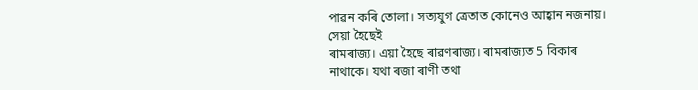পাৱন কৰি তোলা। সত্যযুগ ত্ৰেতাত কোনেও আহ্বান নজনায়। সেয়া হৈছেই
ৰামৰাজ্য। এয়া হৈছে ৰাৱণৰাজ্য। ৰামৰাজ্যত 5 বিকাৰ নাথাকে। যথা ৰজা ৰাণী তথা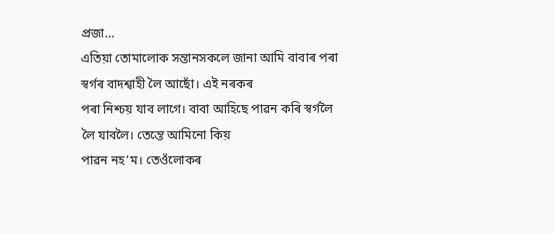প্ৰজা…
এতিয়া তোমালোক সন্তানসকলে জানা আমি বাবাৰ পৰা স্বৰ্গৰ বাদশ্বাহী লৈ আছোঁ। এই নৰকৰ
পৰা নিশ্চয় যাব লাগে। বাবা আহিছে পাৱন কৰি স্বৰ্গলৈ লৈ যাবলৈ। তেন্তে আমিনো কিয়
পাৱন নহ’ম। তেওঁলোকৰ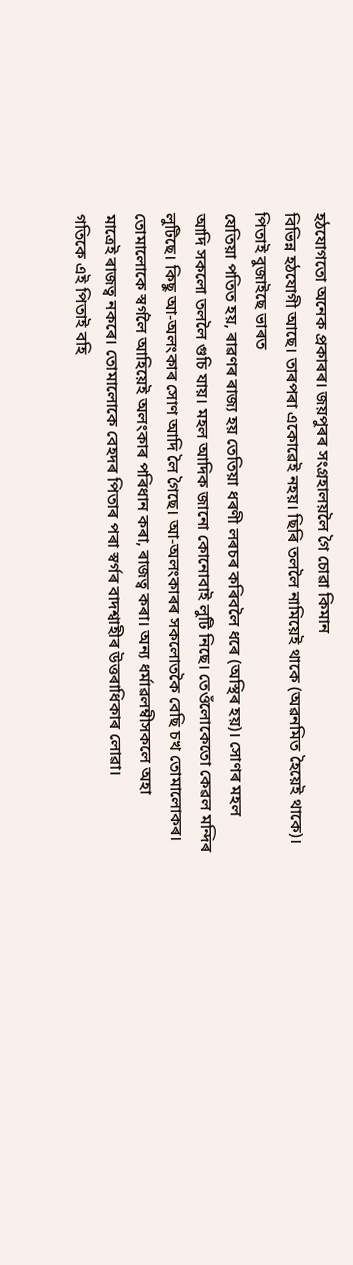হঠযোগতো অনেক প্ৰকাৰৰ। জয়পুৰৰ সংগ্ৰহালয়লৈ গৈ চোৱা কিমান
বিভিন্ন হঠযোগী আছে। তাৰপৰা একোৱেই নহয়। ছিৰি তললৈ নামিয়েই থাকে (অৱনমিত হৈয়েই থাকে)।
পিতাই বুজাইছে ভাৰত
যেতিয়া পতিত হয়, ৰাৱণৰ ৰাজ্য হয় তেতিয়া ধৰণী লৰচৰ কৰিবলৈ ধৰে (অস্থিৰ হয়)। সোণৰ মহল
আদি সকলো তললৈ গুচি যায়। মহল আদিক জানো কোনোবাই লুটি নিছে। তেওঁলোকেতো কেৱল মন্দিৰ
লুটিছে। কিছু আ-অলংকাৰ সোণ আদি লৈ গৈছে। আ-অলংকাৰৰ সকলোতকৈ বেছি চখ তোমালোকৰ।
তোমালোকে স্বৰ্গলৈ আহিয়েই অলংকাৰ পৰিধান কৰা, ৰাজত্ব কৰা। অন্য ধৰ্মাৱলম্বীসকলে অহা
মাত্ৰেই ৰাজত্ব নকৰে। তোমালোকে বেহদৰ পিতাৰ পৰা স্বৰ্গৰ বাদশ্বাহীৰ উত্তৰাধিকাৰ লোৱা।
গতিকে এই পিতাই বহি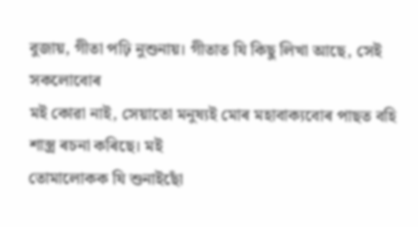বুজায়, গীতা পঢ়ি নুশুনায়। গীতাত যি কিছু লিখা আছে, সেই সকলোবোৰ
মই কোৱা নাই, সেয়াতো মনুষ্যই মোৰ মহাবাক্যবোৰ পাছত বহি শাস্ত্ৰ ৰচনা কৰিছে। মই
তোমালোকক যি শুনাইছোঁ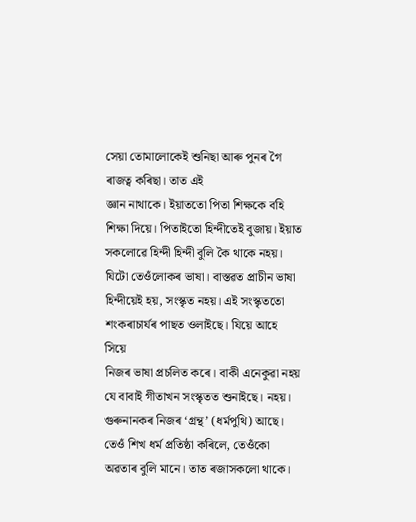সেয়া তোমালোকেই শুনিছা আৰু পুনৰ গৈ ৰাজত্ব কৰিছা। তাত এই
জ্ঞান নাথাকে। ইয়াততো পিতা শিক্ষকে বহি শিক্ষা দিয়ে। পিতাইতো হিন্দীতেই বুজায়। ইয়াত
সকলোৱে হিন্দী হিন্দী বুলি কৈ থাকে নহয়। যিটো তেওঁলোকৰ ভাষা। বাস্তৱত প্ৰাচীন ভাষা
হিন্দীয়েই হয়, সংস্কৃত নহয়। এই সংস্কৃততো শংকৰাচাৰ্যৰ পাছত ওলাইছে। যিয়ে আহে সিয়ে
নিজৰ ভাষা প্ৰচলিত কৰে। বাকী এনেকুৱা নহয় যে বাবাই গীতাখন সংস্কৃতত শুনাইছে। নহয়।
গুৰুনানকৰ নিজৰ ‘গ্ৰন্থ’ (ধৰ্মপুথি) আছে। তেওঁ শিখ ধৰ্ম প্ৰতিষ্ঠা কৰিলে, তেওঁকো
অৱতাৰ বুলি মানে। তাত ৰজাসকলো থাকে।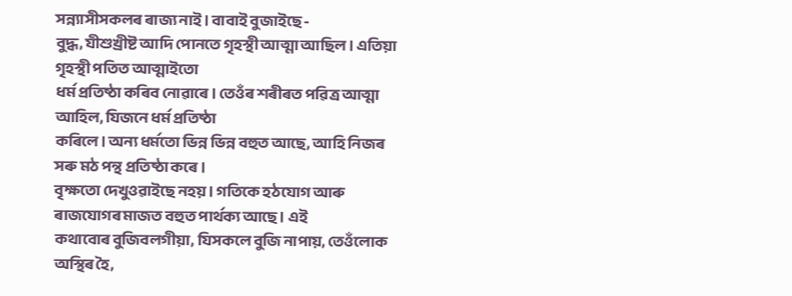সন্ন্যাসীসকলৰ ৰাজ্য নাই। বাবাই বুজাইছে -
বুদ্ধ, যীশুখ্ৰীষ্ট আদি পোনতে গৃহস্থী আত্মা আছিল। এতিয়া গৃহস্থী পতিত আত্মাইতো
ধৰ্ম প্ৰতিষ্ঠা কৰিব নোৱাৰে। তেওঁৰ শৰীৰত পৱিত্ৰ আত্মা আহিল, যিজনে ধৰ্ম প্ৰতিষ্ঠা
কৰিলে। অন্য ধৰ্মতো ভিন্ন ভিন্ন বহুত আছে, আহি নিজৰ সৰু মঠ পন্থ প্ৰতিষ্ঠা কৰে।
বৃক্ষতো দেখুওৱাইছে নহয়। গতিকে হঠযোগ আৰু ৰাজযোগৰ মাজত বহুত পাৰ্থক্য আছে। এই
কথাবোৰ বুজিবলগীয়া, যিসকলে বুজি নাপায়, তেওঁলোক অস্থিৰ হৈ,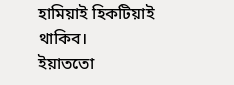হামিয়াই হিকটিয়াই থাকিব।
ইয়াততো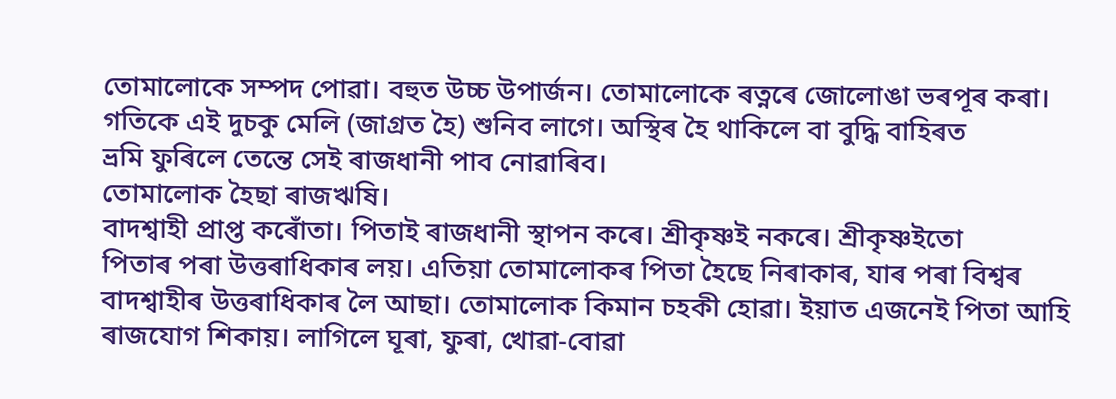তোমালোকে সম্পদ পোৱা। বহুত উচ্চ উপাৰ্জন। তোমালোকে ৰত্নৰে জোলোঙা ভৰপূৰ কৰা।
গতিকে এই দুচকু মেলি (জাগ্ৰত হৈ) শুনিব লাগে। অস্থিৰ হৈ থাকিলে বা বুদ্ধি বাহিৰত
ভ্ৰমি ফুৰিলে তেন্তে সেই ৰাজধানী পাব নোৱাৰিব।
তোমালোক হৈছা ৰাজঋষি।
বাদশ্বাহী প্ৰাপ্ত কৰোঁতা। পিতাই ৰাজধানী স্থাপন কৰে। শ্ৰীকৃষ্ণই নকৰে। শ্ৰীকৃষ্ণইতো
পিতাৰ পৰা উত্তৰাধিকাৰ লয়। এতিয়া তোমালোকৰ পিতা হৈছে নিৰাকাৰ, যাৰ পৰা বিশ্বৰ
বাদশ্বাহীৰ উত্তৰাধিকাৰ লৈ আছা। তোমালোক কিমান চহকী হোৱা। ইয়াত এজনেই পিতা আহি
ৰাজযোগ শিকায়। লাগিলে ঘূৰা, ফুৰা, খোৱা-বোৱা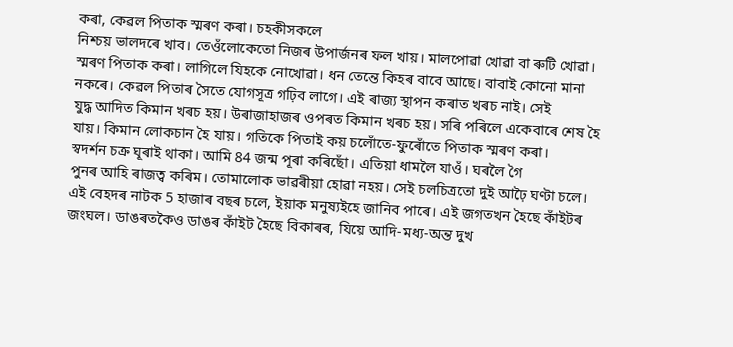কৰা, কেৱল পিতাক স্মৰণ কৰা। চহকীসকলে
নিশ্চয় ভালদৰে খাব। তেওঁলোকেতো নিজৰ উপাৰ্জনৰ ফল খায়। মালপোৱা খোৱা বা ৰুটি খোৱা।
স্মৰণ পিতাক কৰা। লাগিলে যিহকে নোখোৱা। ধন তেন্তে কিহৰ বাবে আছে। বাবাই কোনো মানা
নকৰে। কেৱল পিতাৰ সৈতে যোগসূত্ৰ গঢ়িব লাগে। এই ৰাজ্য স্থাপন কৰাত খৰচ নাই। সেই
যুদ্ধ আদিত কিমান খৰচ হয়। উৰাজাহাজৰ ওপৰত কিমান খৰচ হয়। সৰি পৰিলে একেবাৰে শেষ হৈ
যায়। কিমান লোকচান হৈ যায়। গতিকে পিতাই কয় চলোঁতে-ফুৰোঁতে পিতাক স্মৰণ কৰা।
স্বদৰ্শন চক্ৰ ঘূৰাই থাকা। আমি 84 জন্ম পূৰা কৰিছোঁ। এতিয়া ধামলৈ যাওঁ। ঘৰলৈ গৈ
পুনৰ আহি ৰাজত্ব কৰিম। তোমালোক ভাৱৰীয়া হোৱা নহয়। সেই চলচিত্ৰতো দুই আঢ়ৈ ঘণ্টা চলে।
এই বেহদৰ নাটক 5 হাজাৰ বছৰ চলে, ইয়াক মনুষ্যইহে জানিব পাৰে। এই জগতখন হৈছে কাঁইটৰ
জংঘল। ডাঙৰতকৈও ডাঙৰ কাঁইট হৈছে বিকাৰৰ, যিয়ে আদি-মধ্য-অন্ত দুখ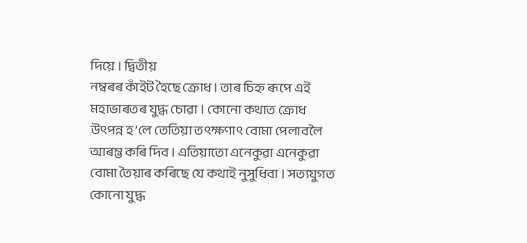দিয়ে। দ্বিতীয়
নম্বৰৰ কাঁইট হৈছে ক্ৰোধ। তাৰ চিহ্ন ৰূপে এই মহাভাৰতৰ যুদ্ধ চোৱা। কোনো কথাত ক্ৰোধ
উৎপন্ন হ’লে তেতিয়া তৎক্ষণাৎ বোমা পেলাবলৈ আৰম্ভ কৰি দিব। এতিয়াতো এনেকুৱা এনেকুৱা
বোমা তৈয়াৰ কৰিছে যে কথাই নুসুধিবা। সত্যযুগত কোনো যুদ্ধ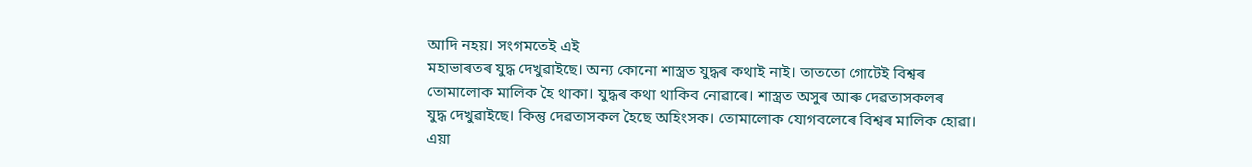আদি নহয়। সংগমতেই এই
মহাভাৰতৰ যুদ্ধ দেখুৱাইছে। অন্য কোনো শাস্ত্ৰত যুদ্ধৰ কথাই নাই। তাততো গোটেই বিশ্বৰ
তোমালোক মালিক হৈ থাকা। যুদ্ধৰ কথা থাকিব নোৱাৰে। শাস্ত্ৰত অসুৰ আৰু দেৱতাসকলৰ
যুদ্ধ দেখুৱাইছে। কিন্তু দেৱতাসকল হৈছে অহিংসক। তোমালোক যোগবলেৰে বিশ্বৰ মালিক হোৱা।
এয়া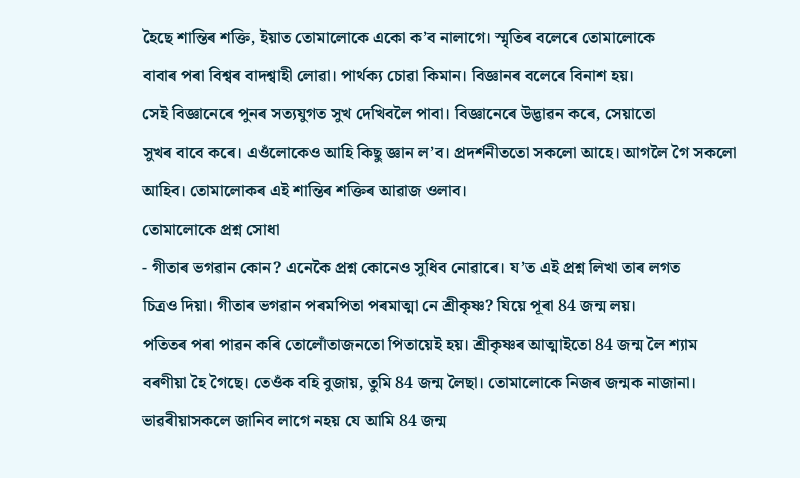হৈছে শান্তিৰ শক্তি, ইয়াত তোমালোকে একো ক’ব নালাগে। স্মৃতিৰ বলেৰে তোমালোকে
বাবাৰ পৰা বিশ্বৰ বাদশ্বাহী লোৱা। পাৰ্থক্য চোৱা কিমান। বিজ্ঞানৰ বলেৰে বিনাশ হয়।
সেই বিজ্ঞানেৰে পুনৰ সত্যযুগত সুখ দেখিবলৈ পাবা। বিজ্ঞানেৰে উদ্ভাৱন কৰে, সেয়াতো
সুখৰ বাবে কৰে। এওঁলোকেও আহি কিছু জ্ঞান ল’ব। প্ৰদৰ্শনীততো সকলো আহে। আগলৈ গৈ সকলো
আহিব। তোমালোকৰ এই শান্তিৰ শক্তিৰ আৱাজ ওলাব।
তোমালোকে প্ৰশ্ন সোধা
- গীতাৰ ভগৱান কোন? এনেকৈ প্ৰশ্ন কোনেও সুধিব নোৱাৰে। য’ত এই প্ৰশ্ন লিখা তাৰ লগত
চিত্ৰও দিয়া। গীতাৰ ভগৱান পৰমপিতা পৰমাত্মা নে শ্ৰীকৃষ্ণ? যিয়ে পূৰা 84 জন্ম লয়।
পতিতৰ পৰা পাৱন কৰি তোলোঁতাজনতো পিতায়েই হয়। শ্ৰীকৃষ্ণৰ আত্মাইতো 84 জন্ম লৈ শ্যাম
বৰণীয়া হৈ গৈছে। তেওঁক বহি বুজায়, তুমি 84 জন্ম লৈছা। তোমালোকে নিজৰ জন্মক নাজানা।
ভাৱৰীয়াসকলে জানিব লাগে নহয় যে আমি 84 জন্ম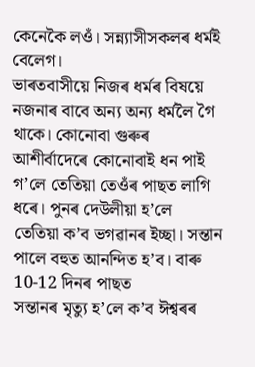কেনেকৈ লওঁ। সন্ন্যাসীসকলৰ ধৰ্মই বেলেগ।
ভাৰতবাসীয়ে নিজৰ ধৰ্মৰ বিষয়ে নজনাৰ বাবে অন্য অন্য ধৰ্মলৈ গৈ থাকে। কোনোবা গুৰুৰ
আশীৰ্বাদেৰে কোনোবাই ধন পাই গ’লে তেতিয়া তেওঁৰ পাছত লাগি ধৰে। পুনৰ দেউলীয়া হ’লে
তেতিয়া ক’ব ভগৱানৰ ইচ্ছা। সন্তান পালে বহুত আনন্দিত হ’ব। বাৰু 10-12 দিনৰ পাছত
সন্তানৰ মৃত্যু হ’লে ক’ব ঈশ্বৰৰ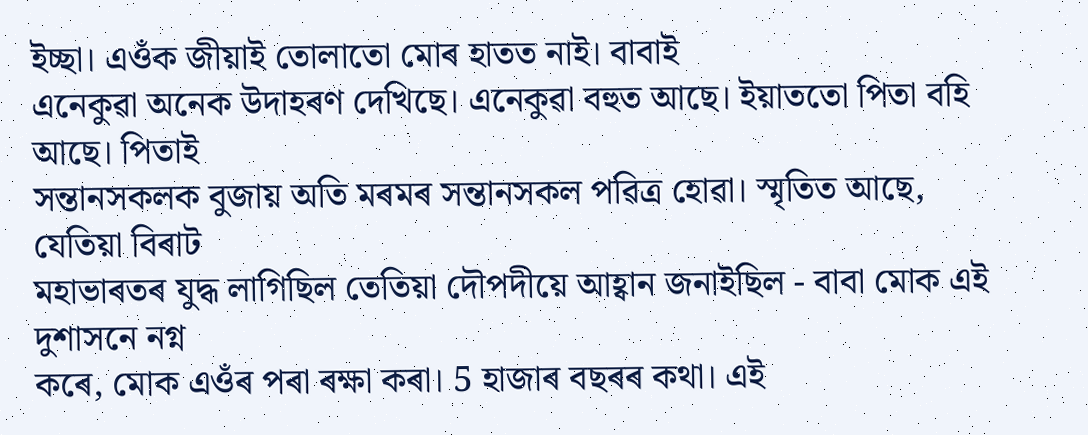ইচ্ছা। এওঁক জীয়াই তোলাতো মোৰ হাতত নাই। বাবাই
এনেকুৱা অনেক উদাহৰণ দেখিছে। এনেকুৱা বহুত আছে। ইয়াততো পিতা বহি আছে। পিতাই
সন্তানসকলক বুজায় অতি মৰমৰ সন্তানসকল পৱিত্ৰ হোৱা। স্মৃতিত আছে, যেতিয়া বিৰাট
মহাভাৰতৰ যুদ্ধ লাগিছিল তেতিয়া দৌপদীয়ে আহ্বান জনাইছিল - বাবা মোক এই দুশাসনে নগ্ন
কৰে, মোক এওঁৰ পৰা ৰক্ষা কৰা। 5 হাজাৰ বছৰৰ কথা। এই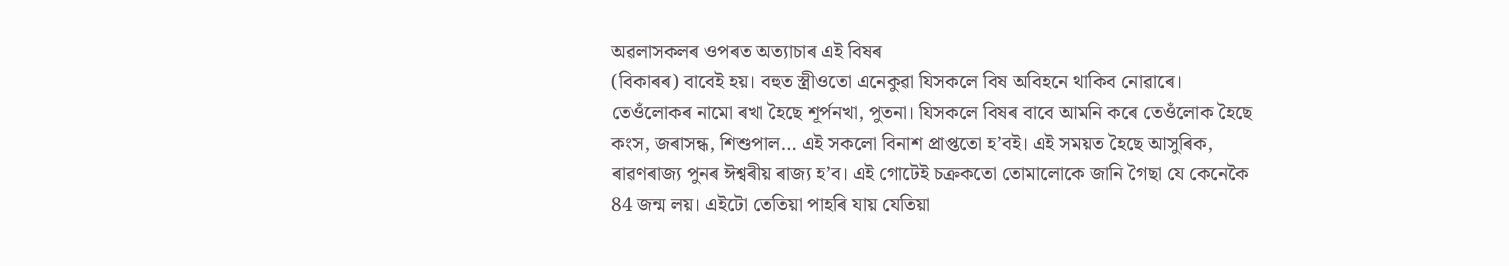অৱলাসকলৰ ওপৰত অত্যাচাৰ এই বিষৰ
(বিকাৰৰ) বাবেই হয়। বহুত স্ত্ৰীওতো এনেকুৱা যিসকলে বিষ অবিহনে থাকিব নোৱাৰে।
তেওঁলোকৰ নামো ৰখা হৈছে শূৰ্পনখা, পুতনা। যিসকলে বিষৰ বাবে আমনি কৰে তেওঁলোক হৈছে
কংস, জৰাসন্ধ, শিশুপাল… এই সকলো বিনাশ প্ৰাপ্ততো হ’বই। এই সময়ত হৈছে আসুৰিক,
ৰাৱণৰাজ্য পুনৰ ঈশ্বৰীয় ৰাজ্য হ’ব। এই গোটেই চক্ৰকতো তোমালোকে জানি গৈছা যে কেনেকৈ
84 জন্ম লয়। এইটো তেতিয়া পাহৰি যায় যেতিয়া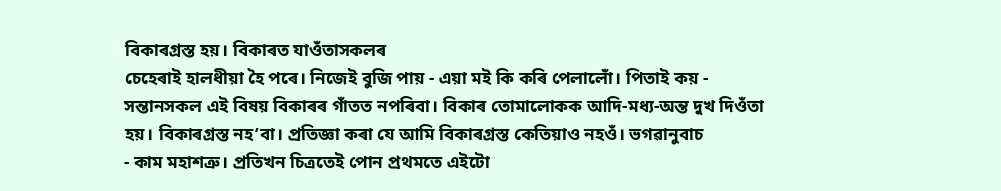বিকাৰগ্ৰস্ত হয়। বিকাৰত যাওঁতাসকলৰ
চেহেৰাই হালধীয়া হৈ পৰে। নিজেই বুজি পায় - এয়া মই কি কৰি পেলালোঁ। পিতাই কয় -
সন্তানসকল এই বিষয় বিকাৰৰ গাঁতত নপৰিবা। বিকাৰ তোমালোকক আদি-মধ্য-অন্ত দুখ দিওঁতা
হয়। বিকাৰগ্ৰস্ত নহ’বা। প্ৰতিজ্ঞা কৰা যে আমি বিকাৰগ্ৰস্ত কেতিয়াও নহওঁ। ভগৱানুবাচ
- কাম মহাশত্ৰু। প্ৰতিখন চিত্ৰতেই পোন প্ৰথমতে এইটো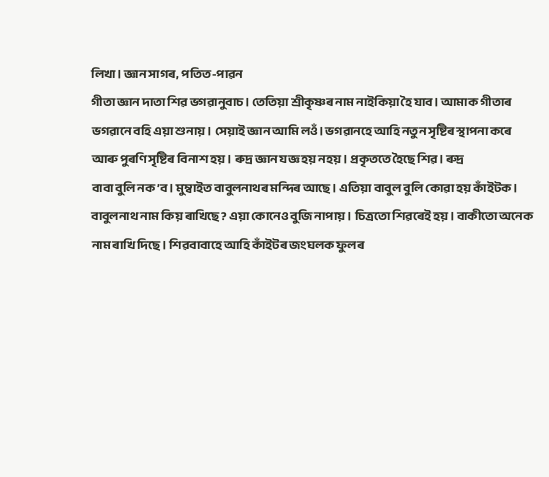লিখা। জ্ঞান সাগৰ, পতিত-পাৱন
গীতা জ্ঞান দাতা শিৱ ভগৱানুবাচ। তেতিয়া শ্ৰীকৃষ্ণৰ নাম নাইকিয়া হৈ যাব। আমাক গীতাৰ
ভগৱানে বহি এয়া শুনায়। সেয়াই জ্ঞান আমি লওঁ। ভগৱানহে আহি নতুন সৃষ্টিৰ স্থাপনা কৰে
আৰু পুৰণি সৃষ্টিৰ বিনাশ হয়। ৰুদ্ৰ জ্ঞান যজ্ঞ হয় নহয়। প্ৰকৃততে হৈছে শিৱ। ৰুদ্ৰ
বাবা বুলি নক’ব। মুম্বাইত বাবুলনাথৰ মন্দিৰ আছে। এতিয়া বাবুল বুলি কোৱা হয় কাঁইটক।
বাবুলনাথ নাম কিয় ৰাখিছে? এয়া কোনেও বুজি নাপায়। চিত্ৰতো শিৱৰেই হয়। বাকীতো অনেক
নাম ৰাখি দিছে। শিৱবাবাহে আহি কাঁইটৰ জংঘলক ফুলৰ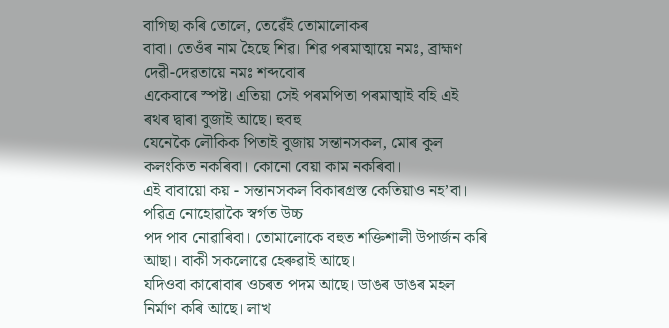বাগিছা কৰি তোলে, তেৱেঁই তোমালোকৰ
বাবা। তেওঁৰ নাম হৈছে শিৱ। শিৱ পৰমাত্মায়ে নমঃ, ব্ৰাহ্মণ দেৱী-দেৱতায়ে নমঃ শব্দবোৰ
একেবাৰে স্পষ্ট। এতিয়া সেই পৰমপিতা পৰমাত্মাই বহি এই ৰথৰ দ্বাৰা বুজাই আছে। হুবহু
যেনেকৈ লৌকিক পিতাই বুজায় সন্তানসকল, মোৰ কুল কলংকিত নকৰিবা। কোনো বেয়া কাম নকৰিবা।
এই বাবায়ো কয় - সন্তানসকল বিকাৰগ্ৰস্ত কেতিয়াও নহ’বা। পৱিত্ৰ নোহোৱাকৈ স্বৰ্গত উচ্চ
পদ পাব নোৱাৰিবা। তোমালোকে বহুত শক্তিশালী উপাৰ্জন কৰি আছা। বাকী সকলোৱে হেৰুৱাই আছে।
যদিওবা কাৰোবাৰ ওচৰত পদম আছে। ডাঙৰ ডাঙৰ মহল নিৰ্মাণ কৰি আছে। লাখ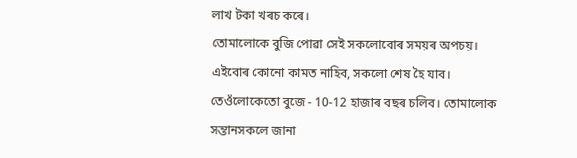লাখ টকা খৰচ কৰে।
তোমালোকে বুজি পোৱা সেই সকলোবোৰ সময়ৰ অপচয়। এইবোৰ কোনো কামত নাহিব, সকলো শেষ হৈ যাব।
তেওঁলোকেতো বুজে - 10-12 হাজাৰ বছৰ চলিব। তোমালোক সন্তানসকলে জানা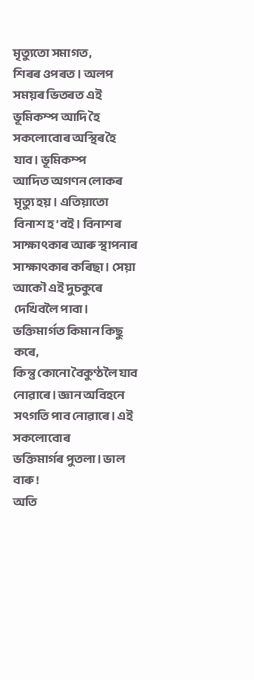মৃত্যুতো সমাগত,
শিৰৰ ওপৰত। অলপ সময়ৰ ভিতৰত এই ভূমিকম্প আদি হৈ সকলোবোৰ অস্থিৰ হৈ যাব। ভূমিকম্প
আদিত অগণন লোকৰ মৃত্যু হয়। এতিয়াতো বিনাশ হ’বই। বিনাশৰ সাক্ষাৎকাৰ আৰু স্থাপনাৰ
সাক্ষাৎকাৰ কৰিছা। সেয়া আকৌ এই দুচকুৰে দেখিবলৈ পাবা। ভক্তিমাৰ্গত কিমান কিছু কৰে,
কিন্তু কোনো বৈকুণ্ঠলৈ যাব নোৱাৰে। জ্ঞান অবিহনে সৎগতি পাব নোৱাৰে। এই সকলোবোৰ
ভক্তিমাৰ্গৰ পুতলা। ভাল বাৰু!
অতি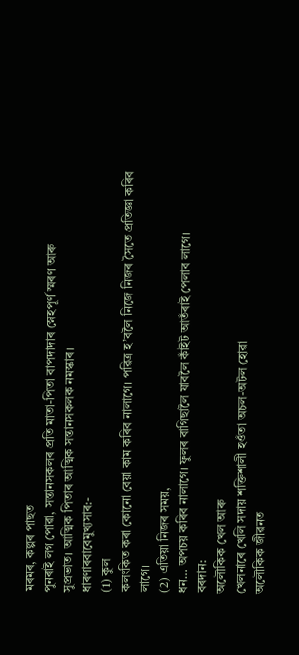মৰমৰ, কল্পৰ পাছত
পুনৰাই লগ পোৱা, সন্তানসকলৰ প্ৰতি মাতা-পিতা বাপদাদাৰ স্নেহপূৰ্ণ স্মৰণ আৰু
সুপ্ৰভাত। আত্মিক পিতাৰ আত্মিক সন্তানসকলক নমস্কাৰ।
ধাৰণাৰবাবেমুখ্যসাৰ:-
(1) কুল
কলংকিত কৰা কোনো বেয়া কাম কৰিব নালাগে। পৱিত্ৰ হ’বলৈ নিজে নিজৰ সৈতে প্ৰতিজ্ঞা কৰিব
লাগে।
(2) এতিয়া নিজৰ সময়,
ধন… অপচয় কৰিব নালাগে। ফুলৰ বাগিছালৈ যাবলৈ কাঁইট আতঁৰাই পেলাব লাগে।
বৰদান:
অলৌকিক খেল আৰু
খেলনাৰে খেলি সদায় শক্তিশালী হওঁতা অচল-অটল হোৱা
অলৌকিক জীৱনত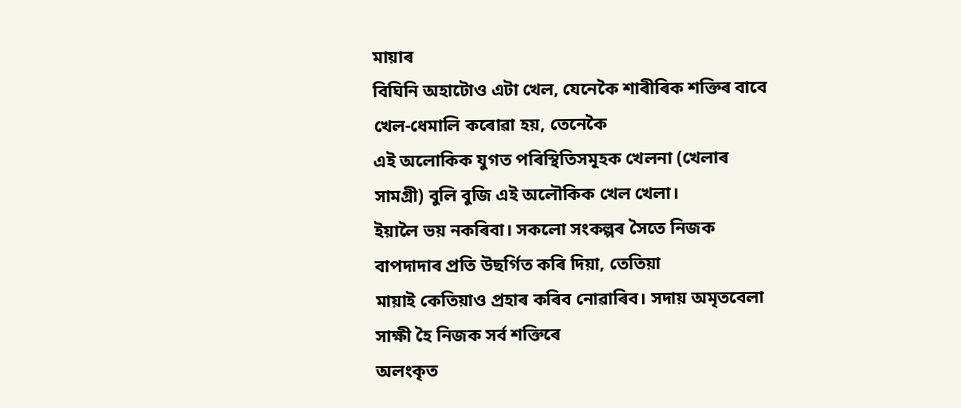মায়াৰ
বিঘিনি অহাটোও এটা খেল, যেনেকৈ শাৰীৰিক শক্তিৰ বাবে খেল-ধেমালি কৰোৱা হয়, তেনেকৈ
এই অলোকিক যুগত পৰিস্থিতিসমূহক খেলনা (খেলাৰ সামগ্ৰী) বুলি বুজি এই অলৌকিক খেল খেলা।
ইয়ালৈ ভয় নকৰিবা। সকলো সংকল্পৰ সৈতে নিজক বাপদাদাৰ প্ৰতি উছৰ্গিত কৰি দিয়া, তেতিয়া
মায়াই কেতিয়াও প্ৰহাৰ কৰিব নোৱাৰিব। সদায় অমৃতবেলা সাক্ষী হৈ নিজক সৰ্ব শক্তিৰে
অলংকৃত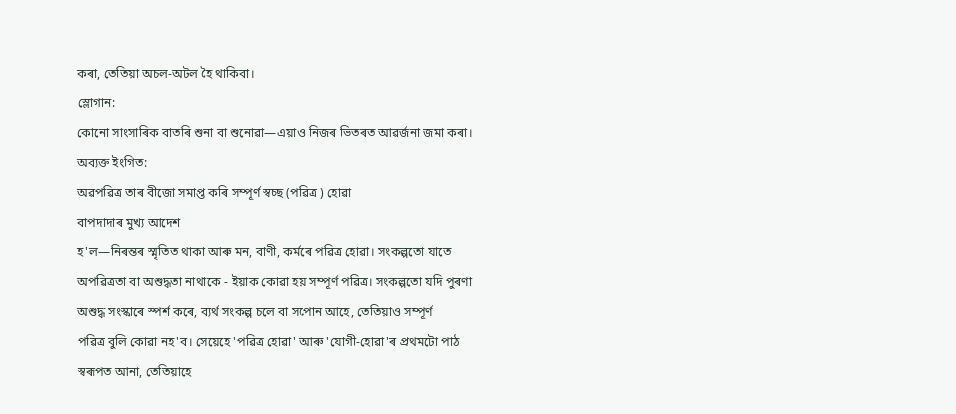কৰা, তেতিয়া অচল-অটল হৈ থাকিবা।
স্লোগান:
কোনো সাংসাৰিক বাতৰি শুনা বা শুনোৱা—এয়াও নিজৰ ভিতৰত আৱৰ্জনা জমা কৰা।
অব্যক্ত ইংগিত:
অৱপৱিত্ৰ তাৰ বীজো সমাপ্ত কৰি সম্পূৰ্ণ স্বচ্ছ (পৱিত্ৰ ) হোৱা
বাপদাদাৰ মুখ্য আদেশ
হ'ল—নিৰন্তৰ স্মৃতিত থাকা আৰু মন, বাণী, কৰ্মৰে পৱিত্ৰ হোৱা। সংকল্পতো যাতে
অপৱিত্ৰতা বা অশুদ্ধতা নাথাকে - ইয়াক কোৱা হয় সম্পূৰ্ণ পৱিত্ৰ। সংকল্পতো যদি পুৰণা
অশুদ্ধ সংস্কাৰে স্পৰ্শ কৰে, ব্যৰ্থ সংকল্প চলে বা সপোন আহে, তেতিয়াও সম্পূৰ্ণ
পৱিত্ৰ বুলি কোৱা নহ'ব। সেয়েহে 'পৱিত্ৰ হোৱা' আৰু 'যোগী-হোৱা'ৰ প্ৰথমটো পাঠ
স্বৰূপত আনা, তেতিয়াহে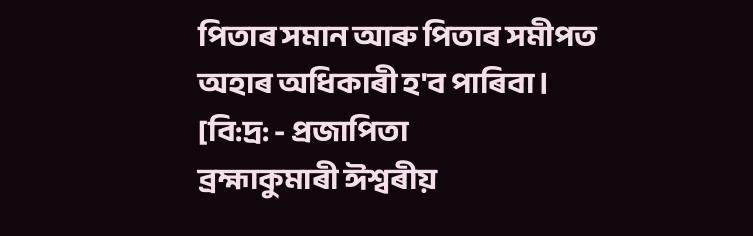পিতাৰ সমান আৰু পিতাৰ সমীপত অহাৰ অধিকাৰী হ'ব পাৰিবা।
[বি:দ্ৰ: - প্ৰজাপিতা
ব্ৰহ্মাকুমাৰী ঈশ্বৰীয়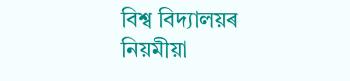বিশ্ব বিদ্যালয়ৰ নিয়মীয়া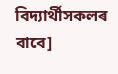বিদ্যাৰ্থীসকলৰ বাবে]